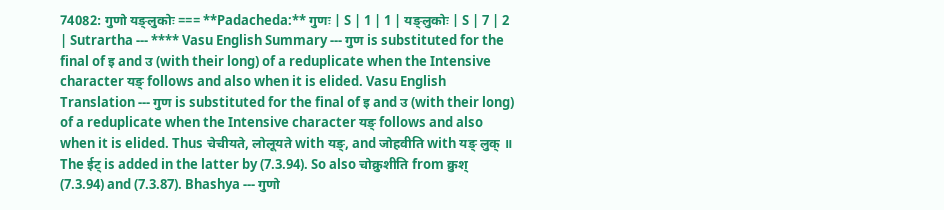74082: गुणो यङ्लुकोः === **Padacheda:** गुणः | S | 1 | 1 | यङ्लुकोः | S | 7 | 2 | Sutrartha --- **** Vasu English Summary --- गुण is substituted for the final of इ and उ (with their long) of a reduplicate when the Intensive character यङ् follows and also when it is elided. Vasu English Translation --- गुण is substituted for the final of इ and उ (with their long) of a reduplicate when the Intensive character यङ् follows and also when it is elided. Thus चेचीयते, लोलूयते with यङ्, and जोहवीति with यङ् लुक् ॥ The ईट् is added in the latter by (7.3.94). So also चोक्रुशीति from क्रुश् (7.3.94) and (7.3.87). Bhashya --- गुणो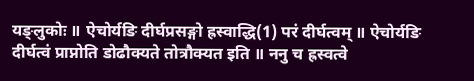यङ्लुकोः ॥ ऐचोर्यङि दीर्घप्रसङ्गो ह्रस्वाद्धि(1) परं दीर्घत्वम् ॥ ऐचोर्यङि दीर्घत्वं प्राप्नोति डोढौक्यते तोत्रौक्यत इति ॥ ननु च ह्रस्वत्वे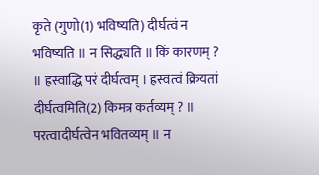कृते (गुणो(1) भविष्यति) दीर्घत्वं न भविष्यति ॥ न सिद्ध्यति ॥ किं कारणम् ? ॥ ह्रस्वाद्धि परं दीर्घत्वम् । ह्रस्वत्वं क्रियतां दीर्घत्वमिति(2) किमत्र कर्तव्यम् ? ॥ परत्वादीर्घत्वेन भवितव्यम् ॥ न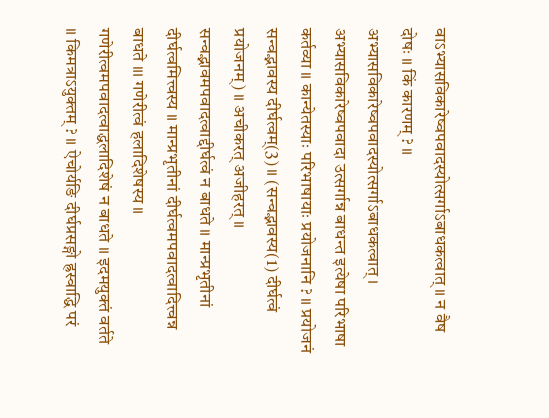वाऽभ्यासविकारेष्वपवादस्योत्सर्गाऽबाधकत्वात् ॥ न वैष दोषः ॥ किं कारणम् ? ॥ अभ्यासविकारेष्वपवादस्योत्सर्गाऽबाधकत्वात् । अभ्यासविकारेष्वपवादा उत्सर्गान्न बाधन्त इत्येषा परिभाषा कर्तव्या ॥ कान्येतस्याः परिभाषायाः प्रयोजनानि ? ॥ प्रयोजनं सन्वद्भावस्य दीर्घत्वम्(3) ॥ (सन्वद्भावस्य(1) दीर्घत्वं प्रयोजनम्) ॥ अचीकरत् अजीहरत् ॥ सन्वद्भावमपवादत्वाद्दीर्घत्वं न बाधते ॥ मान्प्रभृतीनां दीर्घत्वमित्त्वस्य ॥ मान्प्रभृतीनां दीर्घत्वमपवादत्वादित्त्वन्न बाधते ॥। गणेरीत्वं हलादिशेषस्य ॥ गणेरीत्वमपवादत्वाद्धलादिशेषं न बाधते ॥ इदमयुक्तं वर्तते ॥ किमत्राऽयुक्तम् ? ॥ ऐचोर्यङि दीर्घप्रसङ्गो ह्रस्वाद्धि परं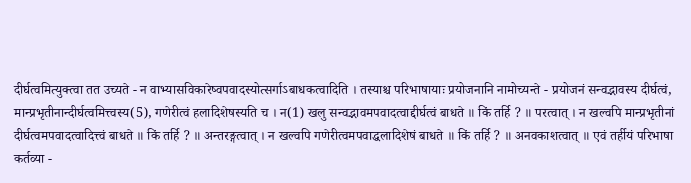दीर्घत्वमित्युक्त्वा तत उच्यते - न वाभ्यासविकारेष्वपवादस्योत्सर्गाऽबाधकत्वादिति । तस्याश्च परिभाषायाः प्रयोजनानि नामोच्यन्ते - प्रयोजनं सन्वद्भावस्य दीर्घत्वं, मान्प्रभृतीनान्दीर्घत्वमित्त्वस्य(5), गणेरीत्वं हलादिशेषस्यति च । न(1) खलु सन्वद्भावमपवादत्वाद्दीर्घत्वं बाधते ॥ किं तर्हि ? ॥ परत्वात् । न खल्वपि मान्प्रभृतीनां दीर्घत्वमपवादत्वादित्त्वं बाधते ॥ किं तर्हि ? ॥ अन्तरङ्गत्वात् । न खल्वपि गणेरीत्वमपवाद्धलादिशेषं बाधते ॥ किं तर्हि ? ॥ अनवकाशत्वात् ॥ एवं तर्हीयं परिभाषा कर्तव्या -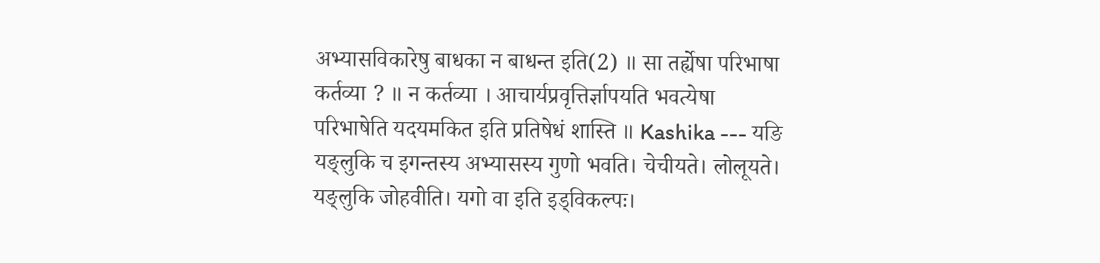अभ्यासविकारेषु बाधका न बाधन्त इति(2) ॥ सा तर्ह्येषा परिभाषा कर्तव्या ? ॥ न कर्तव्या । आचार्यप्रवृत्तिर्ज्ञापयति भवत्येषा परिभाषेति यदयमकित इति प्रतिषेधं शास्ति ॥ Kashika --- यङि यङ्लुकि च इगन्तस्य अभ्यासस्य गुणो भवति। चेचीयते। लोलूयते। यङ्लुकि जोहवीति। यगो वा इति इड्विकल्पः।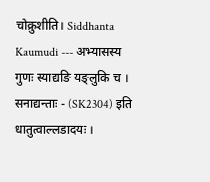चोक्रुशीति। Siddhanta Kaumudi --- अभ्यासस्य गुणः स्याद्यङि यङ्लुकि च । सनाद्यन्ताः - (SK2304) इति धातुत्वाल्लडादयः ।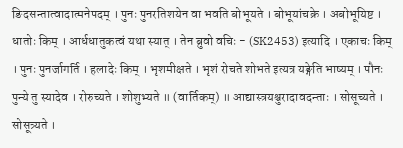ङिदसन्तात्वादात्मनेपदम् । पुनः पुनरतिशयेन वा भवति बोभूयते । बोभूयांचक्रे । अबोभूयिष्ट । धातोः किम् । आर्धधातुकत्वं यथा स्यात् । तेन ब्रुवो वचिः - (SK2453) इत्यादि । एकाचः किम् । पुनः पुनर्जागर्ति । हलादेः किम् । भृशमीक्षते । भृशं रोचते शोभते इत्यत्र यङ्गेति भाष्यम् । पौनः पुन्ये तु स्यादेव । रोरुच्यते । शोशुभ्यते ॥ (वार्तिकम्) ॥ आद्यास्त्रयश्चुरादावदन्ताः । सोसूच्यते । सोसूत्र्यते ।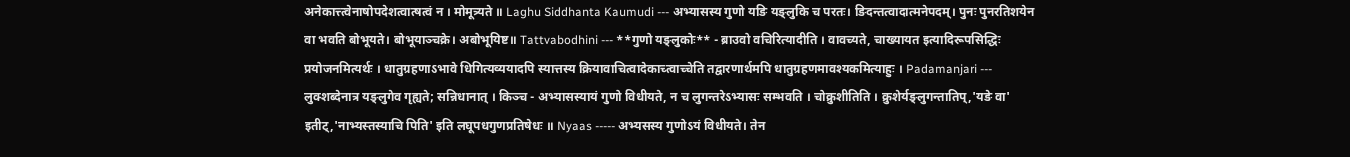अनेकात्त्त्वेनाषोपदेशत्वात्षत्वं न । मोमूत्र्यते ॥ Laghu Siddhanta Kaumudi --- अभ्यासस्य गुणो यङि यङ्लुकि च परतः। ङिदन्तत्वादात्मनेपदम्। पुनः पुनरतिशयेन वा भवति बोभूयते। बोभूयाञ्चक्रे। अबोभूयिष्ट॥ Tattvabodhini --- **गुणो यङ्लुकोः** - ब्राउवो वचिरित्यादीति । वावच्यते, चाख्यायत इत्यादिरूपसिद्धिः प्रयोजनमित्यर्थः । धातुग्रहणाऽभावे धिगित्यव्ययादपि स्यात्तस्य क्रियावाचित्वादेकाच्त्वाच्चेति तद्वारणार्थमपि धातुग्रहणमावश्यकमित्याहुः । Padamanjari --- लुक्शब्देनात्र यङ्लुगेव गृह्यते; सन्निधानात् । किञ्च - अभ्यासस्यायं गुणो विधीयते, न च लुगन्तरेऽभ्यासः सम्भवति । चोक्रुशीतिति । क्रुशेर्यङ्लुगन्तातिप्,'यङे वा' इतीट्,'नाभ्यस्तस्याचि पिति' इति लघूपधगुणप्रतिषेधः ॥ Nyaas ----- अभ्यसस्य गुणोऽयं विधीयते। तेन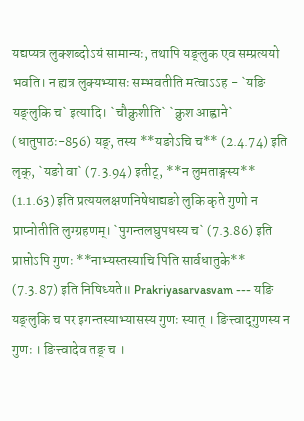यद्यप्यत्र लुक्शब्दोऽयं सामान्यः, तथापि यङ्लुक एव सम्प्रत्ययो भवति। न ह्यत्र लुक्यभ्यासः सम्भवतीति मत्वाऽऽह - `यङि यङ्लुकि च` इत्यादि। `चौक्रुशीति` `क्रुश आह्वाने` (धातुपाठः-856) यङ्, तस्य **यङोऽचि च** (2.4.74) इति लृक्, `यङो वा` (7.3.94) इतीट्, **न लुमताङ्गस्य** (1.1.63) इति प्रत्ययलक्षणनिषेधाद्यङो लुकि कृते गुणो न प्राप्नोतीति लुग्ग्रहणम्। `पुगन्तलघुपधस्य च` (7.3.86) इति प्राप्तोऽपि गुणः **नाभ्यस्तस्याचि पिति सार्वधातुके** (7.3.87) इति निषिध्यते॥ Prakriyasarvasvam --- यङि यङ्लुकि च पर इगन्तस्याभ्यासस्य गुणः स्यात् । ङित्त्वाद्‌गुणस्य न गुणः । ङित्त्वादेव तङ् च ।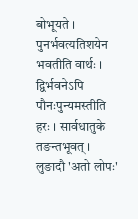बोभूयते । पुनर्भवत्यतिशयेन भवतीति वार्थः । द्विर्भवनेऽपि पौनःपुन्यमस्तीति हरः । सार्वधातुके तङन्तभूवत् । लुङादौ 'अतो लोपः'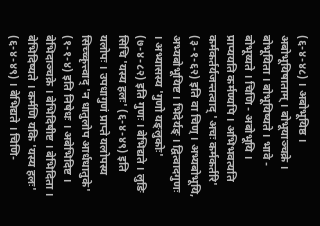(६-४-४८) । अबोभूयिष्ठ । अबोभूयिषाताम् । बोभूयाञ्चक्रे । बोभूयिता । बोभूयिष्यते । भावे - बोभूय्यते । चिणि - अबोभूयि । प्राप्ययति कर्मण्यपि । अभिभवत्यति कर्मकर्तर्यजन्तत्वाद् 'अचः कर्मकर्तरि' (३-१-६२) इति वा चिण् । अभ्यबोभूयि, अभ्यबोभूयिष्ट । भिदेर्यङ् । द्वित्वादगुणः । अभ्यासस्य 'गुणो यङ्लुकोः' (७-४-८२) इति गुणः । बेभिद्यते । लुङि सिचि 'यस्य हलः' (६-४-४९) इति यलोपः । उपधागुणं प्राप्ते यलोपस्य सिच्च्कृत्त्वाद् 'न धातुलोप आर्धधातुके' (१-१-४) इति निषेधः । अबेभिदिष्ट । बेभिदाञ्चक्रे । बेभिदिषीष्ट । बेभिदिता । बेभिदिष्यते । कर्मणि यकि 'यस्य हलः' (६-४-४९) । बेभिद्यते । चिणि-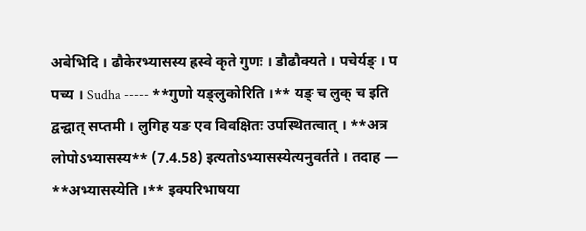अबेभिदि । ढौकेरभ्यासस्य ह्रस्वे कृते गुणः । डौढौक्यते । पचेर्यङ् । प पच्य । Sudha ----- **गुणो यङ्लुकोरिति ।** यङ् च लुक् च इति द्वन्द्वात् सप्तमी । लुगिह यङ एव विवक्षितः उपस्थितत्वात् । **अत्र लोपोऽभ्यासस्य** (7.4.58) इत्यतोऽभ्यासस्येत्यनुवर्तते । तदाह — **अभ्यासस्येति ।** इक्परिभाषया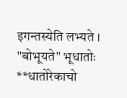इगन्तस्येति लभ्यते । "बोभूयते" भूधातोः **धातोरेकाचो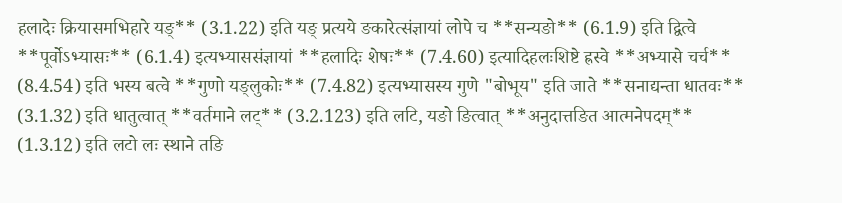हलादेः क्रियासमभिहारे यङ्** (3.1.22) इति यङ् प्रत्यये ङकारेत्संज्ञायां लोपे च **सन्यङो** (6.1.9) इति द्वित्वे **पूर्वोऽभ्यासः** (6.1.4) इत्यभ्याससंज्ञायां **हलादिः शेषः** (7.4.60) इत्यादिहलःशिष्टे ह्रस्वे **अभ्यासे चर्च** (8.4.54) इति भस्य बत्वे **गुणो यङ्लुकोः** (7.4.82) इत्यभ्यासस्य गुणे "बोभूय" इति जाते **सनाद्यन्ता धातवः** (3.1.32) इति धातुत्वात् **वर्तमाने लट्** (3.2.123) इति लटि, यङो ङित्वात् **अनुदात्तङित आत्मनेपदम्** (1.3.12) इति लटो लः स्थाने तङि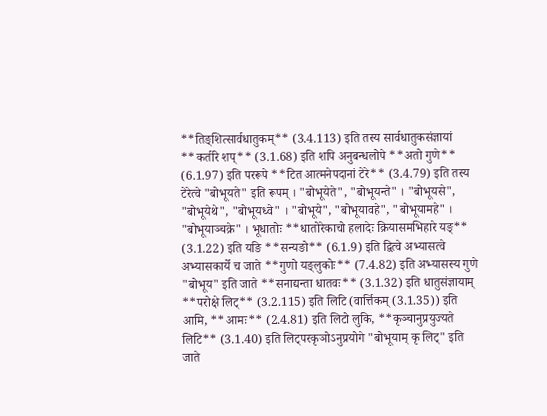**तिङ्शित्सार्वधातुकम्** (3.4.113) इति तस्य सार्वधातुकसंज्ञायां **कर्तरि शप्** (3.1.68) इति शपि अनुबन्धलोपे **अतो गुणे** (6.1.97) इति पररूपे **टित आत्मनेपदानां टेरे** (3.4.79) इति तस्य टेरेत्वे "बोभूयते" इति रूपम् । "बोभूयेते", "बोभूयन्ते" । "बोभूयसे", "बोभूयेथे", "बोभूयध्वे" । "बोभूये", "बोभूयावहे", "बोभूयामहे" । "बोभूयाञ्चक्रे" । भूधातोः **धातोरेकाचो हलादेः क्रियासमभिहारे यङ्** (3.1.22) इति यङि **सन्यङो** (6.1.9) इति द्वित्वे अभ्यासत्वे अभ्यासकार्ये च जाते **गुणो यङ्लुकोः** (7.4.82) इति अभ्यासस्य गुणे "बोभूय" इति जाते **सनाद्यन्ता धातवः** (3.1.32) इति धातुसंज्ञायाम् **परोक्षे लिट्** (3.2.115) इति लिटि (वार्त्तिकम् (3.1.35)) इति आमि, **आमः** (2.4.81) इति लिटो लुकि, **कृञ्चानुप्रयुज्यते लिटि** (3.1.40) इति लिट्परकृञोऽनुप्रयोगे "बोभूयाम् कृ लिट्" इति जाते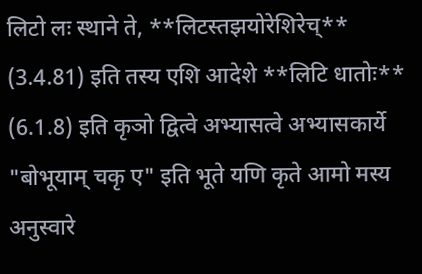लिटो लः स्थाने ते, **लिटस्तझयोरेशिरेच्** (3.4.81) इति तस्य एशि आदेशे **लिटि धातोः** (6.1.8) इति कृञो द्वित्वे अभ्यासत्वे अभ्यासकार्ये "बोभूयाम् चकृ ए" इति भूते यणि कृते आमो मस्य अनुस्वारे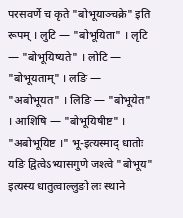परसवर्णे च कृते "बोभूयाञ्चक्रे" इति रूपम् । लुटि — "बोभूयिता" । लृटि — "बोभूयिष्यते" । लोटि — "बोभूयताम्" । लङि — "अबोभूयत" । लिङि — "बोभूयेत" । आशिषि — "बोभूयिषीष्ट" । "अबोभूयिष्ट ।" भू-इत्यस्माद् धातोः यङि द्वित्वेऽभ्यासगुणे जश्त्वे "बोभूय" इत्यस्य धातुत्वाल्लुङो लः स्थाने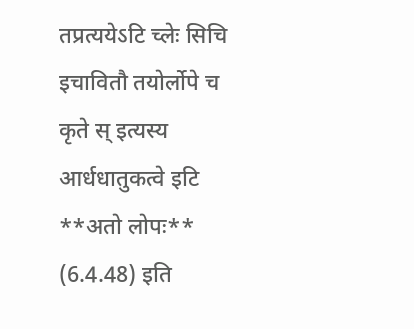तप्रत्ययेऽटि च्लेः सिचि इचावितौ तयोर्लोपे च कृते स् इत्यस्य आर्धधातुकत्वे इटि **अतो लोपः** (6.4.48) इति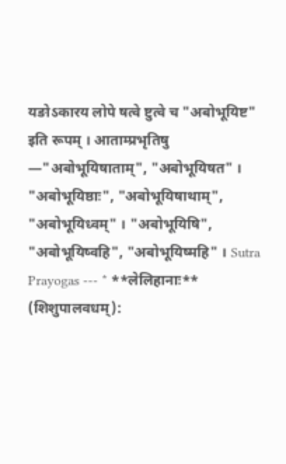यङोऽकारय लोपे षत्वे ष्टुत्वे च "अबोभूयिष्ट" इति रूपम् । आताम्प्रभृतिषु —"अबोभूयिषाताम्", "अबोभूयिषत" । "अबोभूयिष्ठाः", "अबोभूयिषाथाम्", "अबोभूयिध्वम्" । "अबोभूयिषि", "अबोभूयिष्वहि", "अबोभूयिष्महि" । Sutra Prayogas --- * **लेलिहानाः** (शिशुपालवधम्):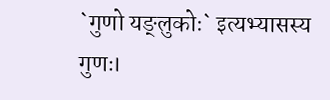`गुणो यङ्लुकोः` इत्यभ्यासस्य गुणः।